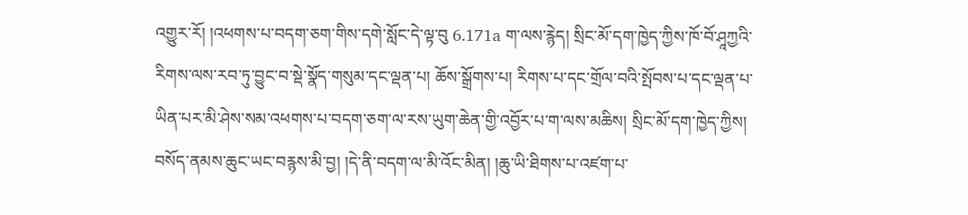འགྱུར་རོ། །འཕགས་པ་བདག་ཅག་གིས་དགེ་སློང་དེ་ལྟ་བུ 6.171a ག་ལས་རྙེད། སྲིང་མོ་དག་ཁྱེད་ཀྱིས་ཁོ་བོ་ཤཱཀྱའི་རིགས་ལས་རབ་ཏུ་བྱུང་བ་སྡེ་སྣོད་གསུམ་དང་ལྡན་པ། ཆོས་སྒྲོགས་པ། རིགས་པ་དང་གྲོལ་བའི་སྤོབས་པ་དང་ལྡན་པ་ཡིན་པར་མི་ཤེས་སམ་འཕགས་པ་བདག་ཅག་ལ་རས་ཡུག་ཆེན་གྱི་འབྱོར་པ་ག་ལས་མཆིས། སྲིང་མོ་དག་ཁྱེད་ཀྱིས། བསོད་ནམས་ཆུང་ཡང་བརྙས་མི་བྱ། །དེ་ནི་བདག་ལ་མི་འོང་མིན། །ཆུ་ཡི་ཐིགས་པ་འཛག་པ་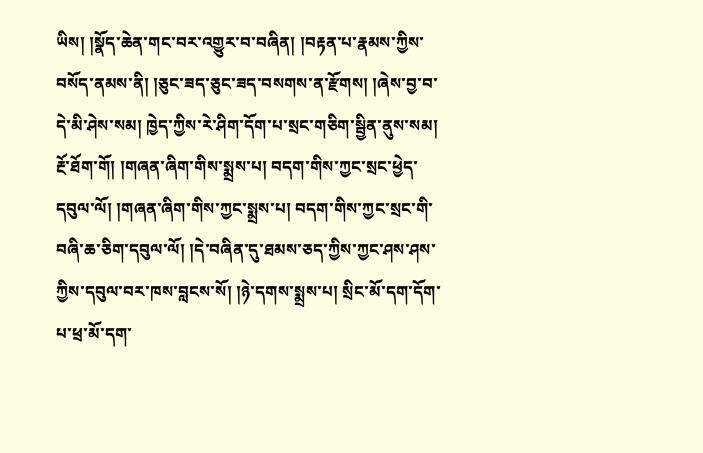ཡིས། །སྣོད་ཆེན་གང་བར་འགྱུར་བ་བཞིན། །བརྟན་པ་རྣམས་ཀྱིས་བསོད་ནམས་ནི། །ཅུང་ཟད་ཅུང་ཟད་བསགས་ན་རྫོགས། །ཞེས་བྱ་བ་དེ་མི་ཤེས་སམ། ཁྱེད་ཀྱིས་རེ་ཤིག་དོག་པ་སྲང་གཅིག་སྦྱིན་ནུས་སམ། རྔོ་ཐོག་གོ། །གཞན་ཞིག་གིས་སྨྲས་པ། བདག་གིས་ཀྱང་སྲང་ཕྱེད་དབུལ་ལོ། །གཞན་ཞིག་གིས་ཀྱང་སྨྲས་པ། བདག་གིས་ཀྱང་སྲང་གི་བཞི་ཆ་ཅིག་དབུལ་ལོ། །དེ་བཞིན་དུ་ཐམས་ཅད་ཀྱིས་ཀྱང་ཤས་ཤས་ཀྱིས་དབུལ་བར་ཁས་བླངས་སོ། །ཉེ་དགས་སྨྲས་པ། སྲིང་མོ་དག་དོག་པ་ཕྲ་མོ་དག་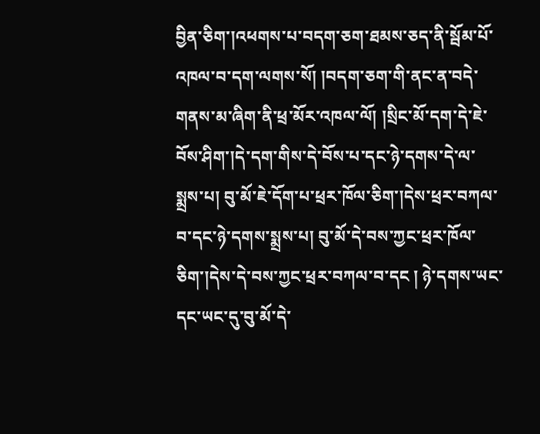བྱིན་ཅིག་།འཕགས་པ་བདག་ཅག་ཐམས་ཅད་ནི་སྦོམ་པོ་འཁལ་བ་དག་ལགས་སོ། །བདག་ཅག་གི་ནང་ན་བདེ་གནས་མ་ཞིག་ནི་ཕྲ་མོར་འཁལ་ལོ། །སྲིང་མོ་དག་དེ་ཇེ་བོས་ཤིག་།དེ་དག་གིས་དེ་བོས་པ་དང་ཉེ་དགས་དེ་ལ་སྨྲས་པ། བུ་མོ་ཇེ་དོག་པ་ཕྲར་ཁོལ་ཅིག་།དེས་ཕྲར་བཀལ་བ་དང་ཉེ་དགས་སྨྲས་པ། བུ་མོ་དེ་བས་ཀྱང་ཕྲར་ཁོལ་ཅིག་།དེས་དེ་བས་ཀྱང་ཕྲར་བཀལ་བ་དང ། ཉེ་དགས་ཡང་དང་ཡང་དུ་བུ་མོ་དེ་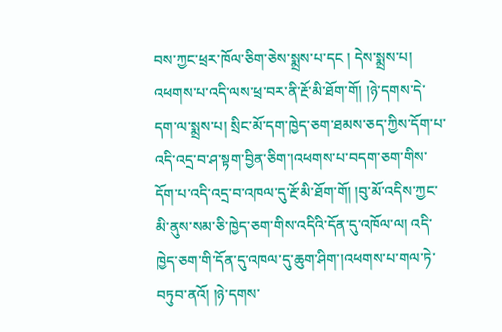བས་ཀྱང་ཕྲར་ཁོལ་ཅིག་ཅེས་སྨྲས་པ་དང ། དེས་སྨྲས་པ། འཕགས་པ་འདི་ལས་ཕྲ་བར་ནི་རྔོ་མི་ཐོག་གོ། །ཉེ་དགས་དེ་དག་ལ་སྨྲས་པ། སྲིང་མོ་དག་ཁྱེད་ཅག་ཐམས་ཅད་ཀྱིས་དོག་པ་འདི་འདྲ་བ་ཤ་སྟག་བྱིན་ཅིག་།འཕགས་པ་བདག་ཅག་གིས་དོག་པ་འདི་འདྲ་བ་འཁལ་དུ་རྔོ་མི་ཐོག་གོ། །བུ་མོ་འདིས་ཀྱང་མི་ནུས་སམ་ཅི་ཁྱེད་ཅག་གིས་འདིའི་དོན་དུ་འཁོལ་ལ། འདི་ཁྱེད་ཅག་གི་དོན་དུ་འཁལ་དུ་ཆུག་ཤིག་།འཕགས་པ་གལ་ཏེ་བཏུབ་ནའོ། །ཉེ་དགས་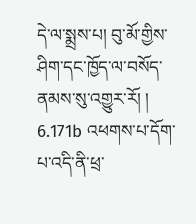དེ་ལ་སྨྲས་པ། བུ་མོ་གྱིས་ཤིག་དང་ཁྱོད་ལ་བསོད་ནམས་སུ་འགྱུར་རོ། ། 6.171b འཕགས་པ་དོག་པ་འདི་ནི་ཕྲ་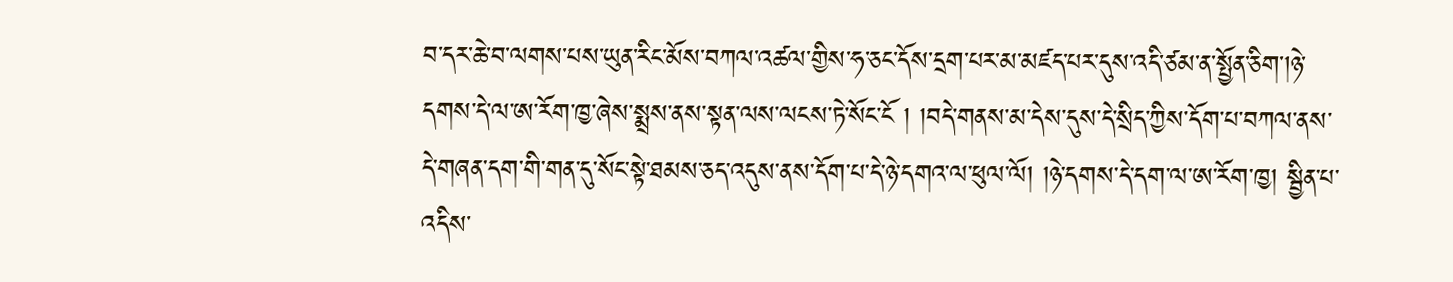བ་དར་ཆེ་བ་ལགས་པས་ཡུན་རིང་མོས་བཀལ་འཚལ་གྱིས་ཧ་ཅང་དོས་དྲག་པར་མ་མཛད་པར་དུས་འདི་ཙམ་ན་སྤྱོན་ཅིག་།ཉེ་དགས་དེ་ལ་ཨ་རོག་ཁྱ་ཞེས་སྨྲས་ནས་སྟན་ལས་ལངས་ཏེ་སོང་ངོ ། །བདེ་གནས་མ་དེས་དུས་དེ་སྲིད་ཀྱིས་དོག་པ་བཀལ་ནས་དེ་གཞན་དག་གི་གན་དུ་སོང་སྟེ་ཐམས་ཅད་འདུས་ནས་དོག་པ་དེ་ཉེ་དགའ་ལ་ཕུལ་ལོ། །ཉེ་དགས་དེ་དག་ལ་ཨ་རོག་ཁྱ། སྦྱིན་པ་འདིས་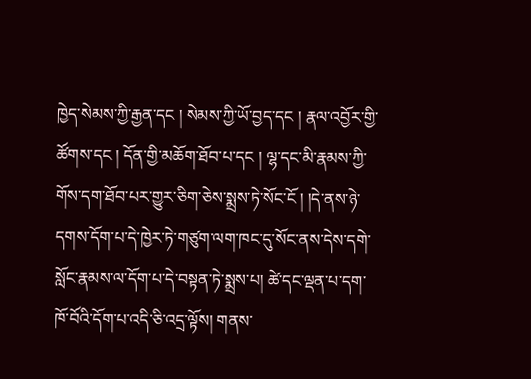ཁྱེད་སེམས་ཀྱི་རྒྱན་དང ། སེམས་ཀྱི་ཡོ་བྱད་དང ། རྣལ་འབྱོར་གྱི་ཚོགས་དང ། དོན་གྱི་མཆོག་ཐོབ་པ་དང ། ལྷ་དང་མི་རྣམས་ཀྱི་གོས་དག་ཐོབ་པར་གྱུར་ཅིག་ཅེས་སྨྲས་ཏེ་སོང་ངོ ། །དེ་ནས་ཉེ་དགས་དོག་པ་དེ་ཁྱེར་ཏེ་གཙུག་ལག་ཁང་དུ་སོང་ནས་དེས་དགེ་སློང་རྣམས་ལ་དོག་པ་དེ་བསྟན་ཏེ་སྨྲས་པ། ཚེ་དང་ལྡན་པ་དག་ཁོ་བོའི་དོག་པ་འདི་ཅི་འདྲ་ལྟོས། གནས་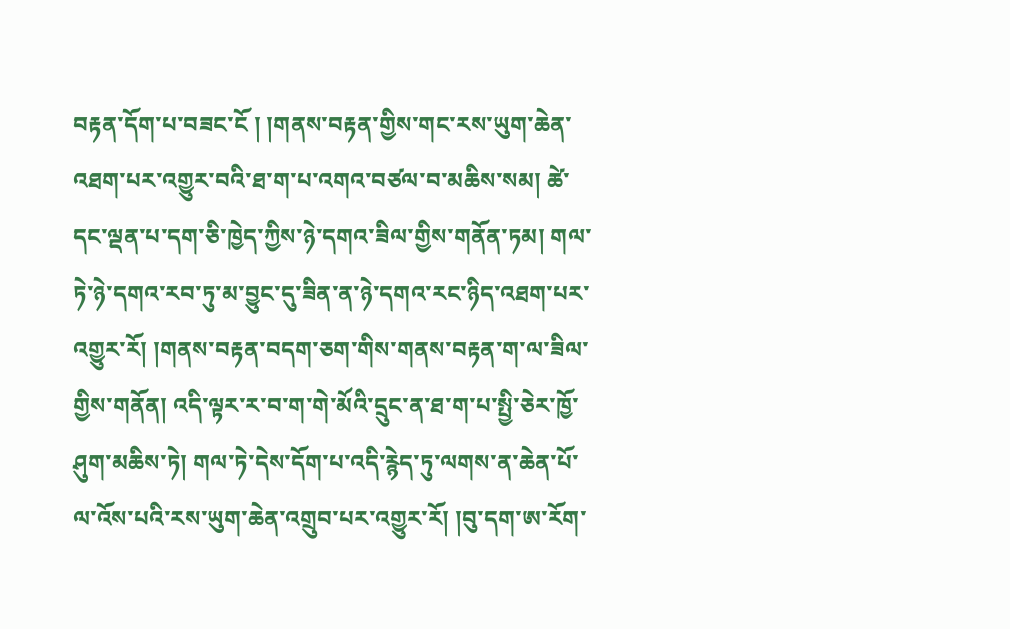བརྟན་དོག་པ་བཟང་ངོ ། །གནས་བརྟན་གྱིས་གང་རས་ཡུག་ཆེན་འཐག་པར་འགྱུར་བའི་ཐ་ག་པ་འགའ་བཙལ་བ་མཆིས་སམ། ཚེ་དང་ལྡན་པ་དག་ཅི་ཁྱེད་ཀྱིས་ཉེ་དགའ་ཟིལ་གྱིས་གནོན་ཏམ། གལ་ཏེ་ཉེ་དགའ་རབ་ཏུ་མ་བྱུང་དུ་ཟིན་ན་ཉེ་དགའ་རང་ཉིད་འཐག་པར་འགྱུར་རོ། །གནས་བརྟན་བདག་ཅག་གིས་གནས་བརྟན་ག་ལ་ཟིལ་གྱིས་གནོན། འདི་ལྟར་ར་བ་ག་གེ་མོའི་དྲུང་ན་ཐ་ག་པ་སྤྱི་ཅེར་ཁྱོ་ཤུག་མཆིས་ཏེ། གལ་ཏེ་དེས་དོག་པ་འདི་རྙེད་ཏུ་ལགས་ན་ཆེན་པོ་ལ་འོས་པའི་རས་ཡུག་ཆེན་འགྲུབ་པར་འགྱུར་རོ། །བུ་དག་ཨ་རོག་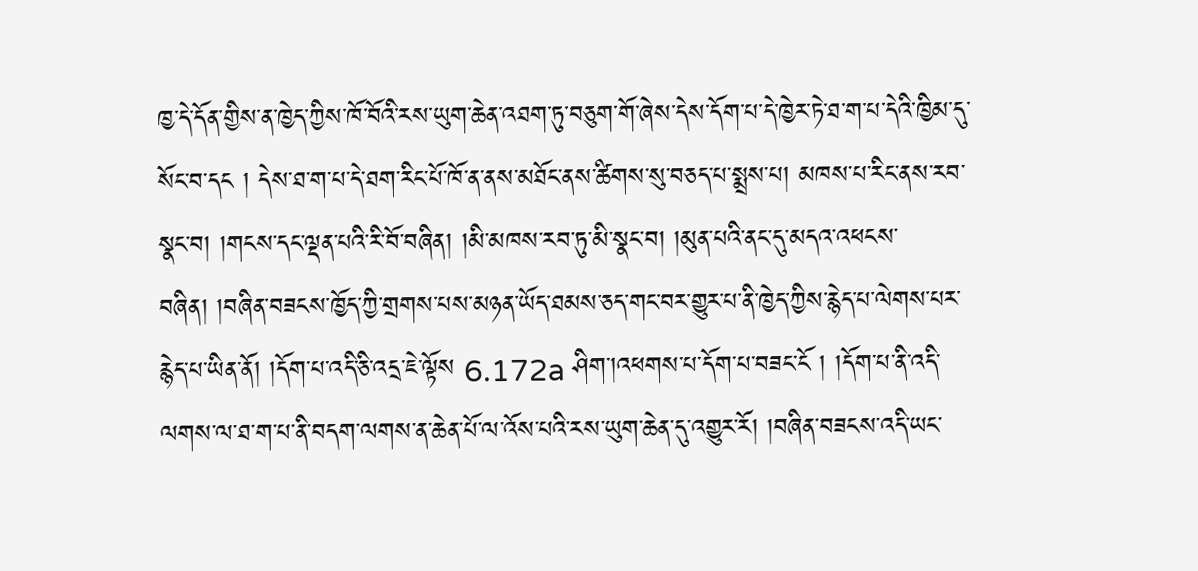ཁྱ་དེ་དོན་གྱིས་ན་ཁྱེད་ཀྱིས་ཁོ་བོའི་རས་ཡུག་ཆེན་འཐག་ཏུ་བཅུག་གོ་ཞེས་དེས་དོག་པ་དེ་ཁྱེར་ཏེ་ཐ་ག་པ་དེའི་ཁྱིམ་དུ་སོང་བ་དང ། དེས་ཐ་ག་པ་དེ་ཐག་རིང་པོ་ཁོ་ན་ནས་མཐོང་ནས་ཚིགས་སུ་བཅད་པ་སྨྲས་པ། མཁས་པ་རིང་ནས་རབ་སྣང་བ། །གངས་དང་ལྡན་པའི་རི་བོ་བཞིན། །མི་མཁས་རབ་ཏུ་མི་སྣང་བ། །མུན་པའི་ནང་དུ་མདའ་འཕངས་བཞིན། །བཞིན་བཟངས་ཁྱོད་ཀྱི་གྲགས་པས་མཉན་ཡོད་ཐམས་ཅད་གང་བར་གྱུར་པ་ནི་ཁྱེད་ཀྱིས་རྙེད་པ་ལེགས་པར་རྙེད་པ་ཡིན་ནོ། །དོག་པ་འདི་ཅི་འདྲ་ཇེ་ལྟོས 6.172a ཤིག་།འཕགས་པ་དོག་པ་བཟང་ངོ ། །དོག་པ་ནི་འདི་ལགས་ལ་ཐ་ག་པ་ནི་བདག་ལགས་ན་ཆེན་པོ་ལ་འོས་པའི་རས་ཡུག་ཆེན་དུ་འགྱུར་རོ། །བཞིན་བཟངས་འདི་ཡང་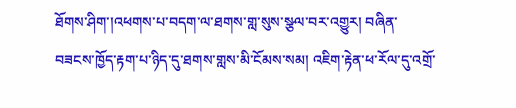ཐོགས་ཤིག་།འཕགས་པ་བདག་ལ་ཐགས་གླ་སུས་སྩལ་བར་འགྱུར། བཞིན་བཟངས་ཁྱོད་རྟག་པ་ཉིད་དུ་ཐགས་གླས་མི་ངོམས་སམ། འཇིག་རྟེན་ཕ་རོལ་དུ་འགྲོ་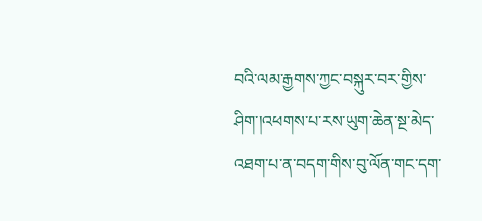བའི་ལམ་རྒྱགས་ཀྱང་བསྐུར་བར་གྱིས་ཤིག་།འཕགས་པ་རས་ཡུག་ཆེན་སྔ་མེད་འཐག་པ་ན་བདག་གིས་བུ་ལོན་གང་དག་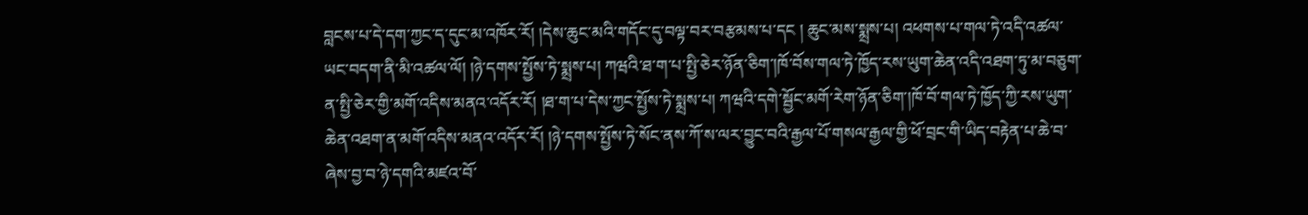བླངས་པ་དེ་དག་ཀྱང་ད་དུང་མ་འཁོར་རོ། །དེས་ཆུང་མའི་གདོང་དུ་བལྟ་བར་བརྩམས་པ་དང ། ཆུང་མས་སྨྲས་པ། འཕགས་པ་གལ་ཏེ་འདི་འཚལ་ཡང་བདག་ནི་མི་འཚལ་ལོ། །ཉེ་དགས་སྤྱོས་ཏེ་སྨྲས་པ། ཀཝའི་ཐ་ག་པ་སྤྱི་ཅེར་ཉོན་ཅིག་།ཁོ་བོས་གལ་ཏེ་ཁྱོད་རས་ཡུག་ཆེན་འདི་འཐག་ཏུ་མ་བཅུག་ན་སྤྱི་ཅེར་གྱི་མགོ་འདིས་མནའ་འདོར་རོ། །ཐ་ག་པ་དེས་ཀྱང་སྤྱོས་ཏེ་སྨྲས་པ། ཀཝའི་དགེ་སྦྱོང་མགོ་རེག་ཉོན་ཅིག་།ཁོ་བོ་གལ་ཏེ་ཁྱོད་ཀྱི་རས་ཡུག་ཆེན་འཐག་ན་མགོ་འདིས་མནའ་འདོར་རོ། །ཉེ་དགས་སྤྱོས་ཏེ་སོང་ནས་ཀོ་ས་ལར་བྱུང་བའི་རྒྱལ་པོ་གསལ་རྒྱལ་གྱི་ཕོ་བྲང་གི་ཡིད་བརྟེན་པ་ཆེ་བ་ཞེས་བྱ་བ་ཉེ་དགའི་མཛའ་བོ་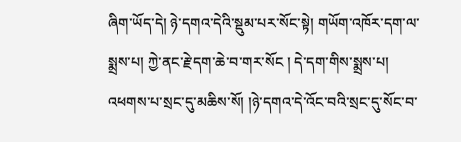ཞིག་ཡོད་དེ། ཉེ་དགའ་དེའི་སྡུམ་པར་སོང་སྟེ། གཡོག་འཁོར་དག་ལ་སྨྲས་པ། ཀྱེ་ནང་རྗེ་དག་ཆེ་བ་གར་སོང ། དེ་དག་གིས་སྨྲས་པ། འཕགས་པ་སྲང་དུ་མཆིས་སོ། །ཉེ་དགའ་དེ་འོང་བའི་སྲང་དུ་སོང་བ་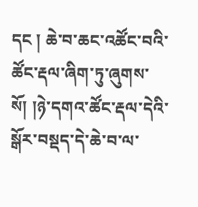དང ། ཆེ་བ་ཆང་འཚོང་བའི་ཚོང་རྡལ་ཞིག་ཏུ་ཞུགས་སོ། །ཉེ་དགའ་ཚོང་རྡལ་དེའི་སྒོར་བསྡད་དེ་ཆེ་བ་ལ་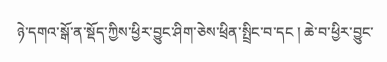ཉེ་དགའ་སྒོ་ན་སྡོད་ཀྱིས་ཕྱིར་བྱུང་ཤིག་ཅེས་ཕྲིན་སྤྲིང་བ་དང ། ཆེ་བ་ཕྱིར་བྱུང་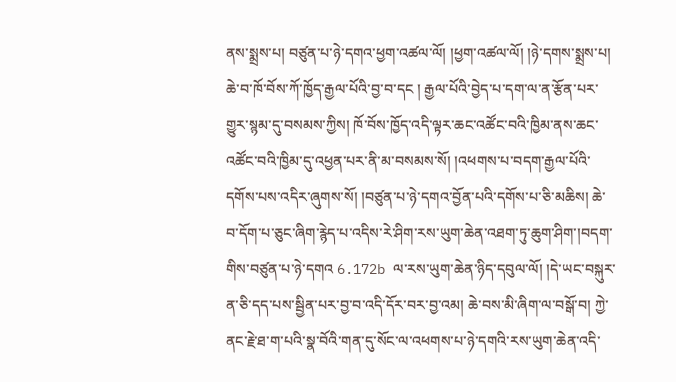ནས་སྨྲས་པ། བཙུན་པ་ཉེ་དགའ་ཕྱག་འཚལ་ལོ། །ཕྱག་འཚལ་ལོ། །ཉེ་དགས་སྨྲས་པ། ཆེ་བ་ཁོ་བོས་ཀོ་ཁྱོད་རྒྱལ་པོའི་བྱ་བ་དང ། རྒྱལ་པོའི་བྱེད་པ་དག་ལ་ན་རྩོན་པར་གྱུར་སྙམ་དུ་བསམས་ཀྱིས། ཁོ་བོས་ཁྱོད་འདི་ལྟར་ཆང་འཚོང་བའི་ཁྱིམ་ནས་ཆང་འཚོང་བའི་ཁྱིམ་དུ་འཕྱན་པར་ནི་མ་བསམས་སོ། །འཕགས་པ་བདག་རྒྱལ་པོའི་དགོས་པས་འདིར་ཞུགས་སོ། །བཙུན་པ་ཉེ་དགའ་བྱོན་པའི་དགོས་པ་ཅི་མཆིས། ཆེ་བ་དོག་པ་ཅུང་ཞིག་རྙེད་པ་འདིས་རེ་ཤིག་རས་ཡུག་ཆེན་འཐག་ཏུ་ཆུག་ཤིག་།བདག་གིས་བཙུན་པ་ཉེ་དགའ 6.172b ལ་རས་ཡུག་ཆེན་ཉིད་དབུལ་ལོ། །དེ་ཡང་བསྐུར་ན་ཅི་དད་པས་སྦྱིན་པར་བྱ་བ་འདི་དོར་བར་བྱ་འམ། ཆེ་བས་མི་ཞིག་ལ་བསྒོ་བ། ཀྱེ་ནང་རྗེ་ཐ་ག་པའི་སྣ་བོའི་གན་དུ་སོང་ལ་འཕགས་པ་ཉེ་དགའི་རས་ཡུག་ཆེན་འདི་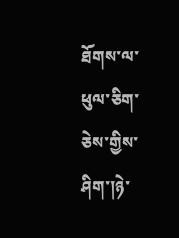ཐོགས་ལ་ཕུལ་ཅིག་ཅེས་གྱིས་ཤིག་།ཉེ་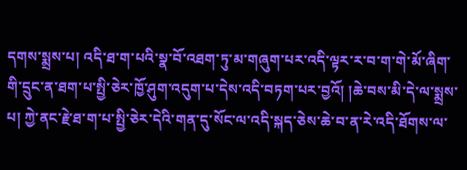དགས་སྨྲས་པ། འདི་ཐ་ག་པའི་སྣ་བོ་འཐག་ཏུ་མ་གཞུག་པར་འདི་ལྟར་ར་བ་ག་གེ་མོ་ཞིག་གི་དྲུང་ན་ཐག་པ་སྤྱི་ཅེར་ཁྱོ་ཤུག་འདུག་པ་དེས་འདི་བཏག་པར་བྱའོ། །ཆེ་བས་མི་དེ་ལ་སྨྲས་པ། ཀྱེ་ནང་རྗེ་ཐ་ག་པ་སྤྱི་ཅེར་དེའི་གན་དུ་སོང་ལ་འདི་སྐད་ཅེས་ཆེ་བ་ན་རེ་འདི་ཐོགས་ལ་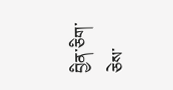བྱིན་ཅིག་ཅེས་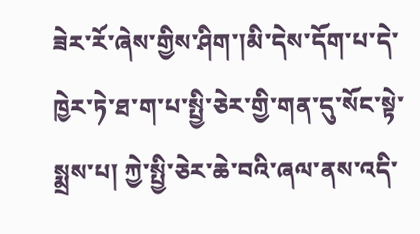ཟེར་རོ་ཞེས་གྱིས་ཤིག་།མི་དེས་དོག་པ་དེ་ཁྱེར་ཏེ་ཐ་ག་པ་སྤྱི་ཅེར་གྱི་གན་དུ་སོང་སྟེ་སྨྲས་པ། ཀྱེ་སྤྱི་ཅེར་ཆེ་བའི་ཞལ་ནས་འདི་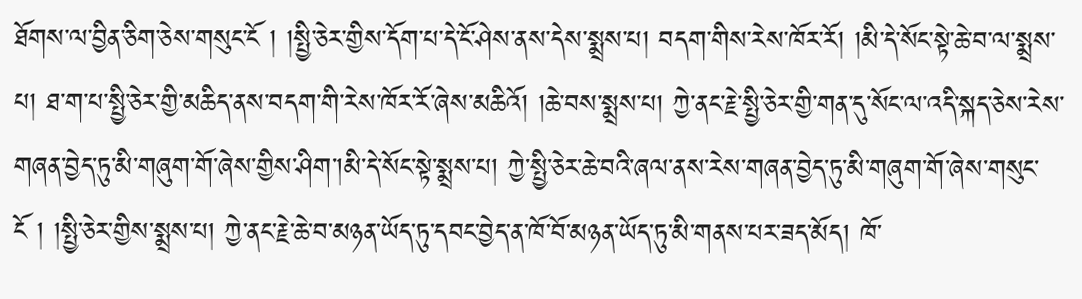ཐོགས་ལ་བྱིན་ཅིག་ཅེས་གསུང་ངོ ། །སྤྱི་ཅེར་གྱིས་དོག་པ་དེ་ངོ་ཤེས་ནས་དེས་སྨྲས་པ། བདག་གིས་རེས་ཁོར་རོ། །མི་དེ་སོང་སྟེ་ཆེ་བ་ལ་སྨྲས་པ། ཐ་ག་པ་སྤྱི་ཅེར་གྱི་མཆིད་ནས་བདག་གི་རེས་ཁོར་རོ་ཞེས་མཆིའོ། །ཆེ་བས་སྨྲས་པ། ཀྱེ་ནང་རྗེ་སྤྱི་ཅེར་གྱི་གན་དུ་སོང་ལ་འདི་སྐད་ཅེས་རེས་གཞན་བྱེད་ཏུ་མི་གཞུག་གོ་ཞེས་གྱིས་ཤིག་།མི་དེ་སོང་སྟེ་སྨྲས་པ། ཀྱེ་སྤྱི་ཅེར་ཆེ་བའི་ཞལ་ནས་རེས་གཞན་བྱེད་ཏུ་མི་གཞུག་གོ་ཞེས་གསུང་ངོ ། །སྤྱི་ཅེར་གྱིས་སྨྲས་པ། ཀྱེ་ནང་རྗེ་ཆེ་བ་མཉན་ཡོད་ཏུ་དབང་བྱེད་ན་ཁོ་བོ་མཉན་ཡོད་ཏུ་མི་གནས་པར་ཟད་མོད། ཁོ་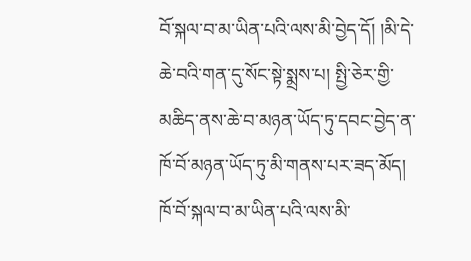བོ་སྐལ་བ་མ་ཡིན་པའི་ལས་མི་བྱེད་དོ། །མི་དེ་ཆེ་བའི་གན་དུ་སོང་སྟེ་སྨྲས་པ། སྤྱི་ཅེར་གྱི་མཆིད་ནས་ཆེ་བ་མཉན་ཡོད་ཏུ་དབང་བྱེད་ན་ཁོ་བོ་མཉན་ཡོད་ཏུ་མི་གནས་པར་ཟད་མོད། ཁོ་བོ་སྐལ་བ་མ་ཡིན་པའི་ལས་མི་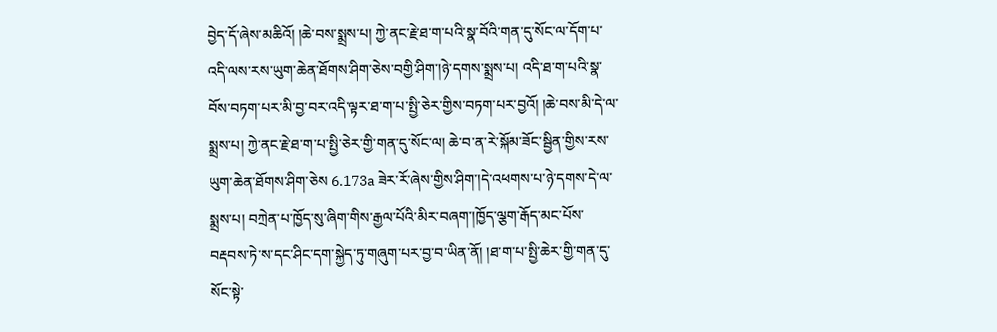བྱེད་དོ་ཞེས་མཆིའོ། །ཆེ་བས་སྨྲས་པ། ཀྱེ་ནང་རྗེ་ཐ་ག་པའི་སྣ་བོའི་གན་དུ་སོང་ལ་དོག་པ་འདི་ལས་རས་ཡུག་ཆེན་ཐོགས་ཤིག་ཅེས་བགྱི་ཤིག་།ཉེ་དགས་སྨྲས་པ། འདི་ཐ་ག་པའི་སྣ་བོས་བཏག་པར་མི་བྱ་བར་འདི་ལྟར་ཐ་ག་པ་སྤྱི་ཅེར་གྱིས་བཏག་པར་བྱའོ། །ཆེ་བས་མི་དེ་ལ་སྨྲས་པ། ཀྱེ་ནང་རྗེ་ཐ་ག་པ་སྤྱི་ཅེར་གྱི་གན་དུ་སོང་ལ། ཆེ་བ་ན་རེ་སྐོམ་ཟོང་སྦྱིན་གྱིས་རས་ཡུག་ཆེན་ཐོགས་ཤིག་ཅེས 6.173a ཟེར་རོ་ཞེས་གྱིས་ཤིག་།དེ་འཕགས་པ་ཉེ་དགས་དེ་ལ་སྨྲས་པ། བཀྲེན་པ་ཁྱོད་སུ་ཞིག་གིས་རྒྱལ་པོའི་མིར་བཞག་།ཁྱོད་ལྕག་རྒོད་མང་པོས་བརྡབས་ཏེ་ས་དང་ཤིང་དག་སྐྱེད་ཏུ་གཞུག་པར་བྱ་བ་ཡིན་ནོ། །ཐ་ག་པ་སྤྱི་ཆེར་གྱི་གན་དུ་སོང་སྟེ་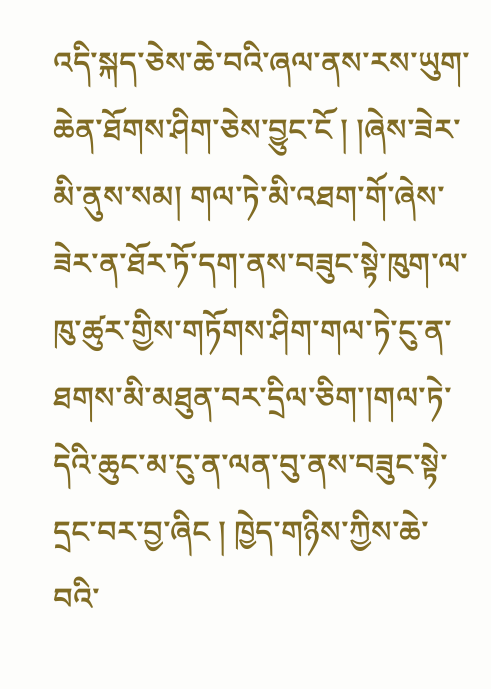འདི་སྐད་ཅེས་ཆེ་བའི་ཞལ་ནས་རས་ཡུག་ཆེན་ཐོགས་ཤིག་ཅེས་བྱུང་ངོ ། །ཞེས་ཟེར་མི་ནུས་སམ། གལ་ཏེ་མི་འཐག་གོ་ཞེས་ཟེར་ན་ཐོར་ཏོ་དག་ནས་བཟུང་སྟེ་ཁུག་ལ་ཁུ་ཚུར་གྱིས་གཏོགས་ཤིག་གལ་ཏེ་ངུ་ན་ཐགས་མི་མཐུན་བར་དྲིལ་ཅིག་།གལ་ཏེ་དེའི་ཆུང་མ་ངུ་ན་ལན་བུ་ནས་བཟུང་སྟེ་དྲང་བར་བྱ་ཞིང ། ཁྱེད་གཉིས་ཀྱིས་ཆེ་བའི་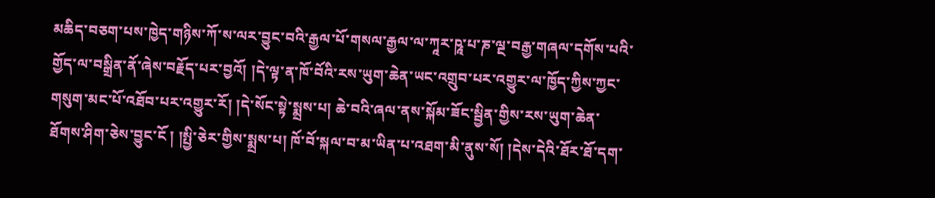མཆིད་བཅག་པས་ཁྱེད་གཉིས་ཀོ་ས་ལར་བྱུང་བའི་རྒྱལ་པོ་གསལ་རྒྱལ་ལ་ཀཱར་ཥཱ་པ་ཎ་ལྔ་བརྒྱ་གཞལ་དགོས་པའི་གྱོད་ལ་བསྒྲིན་ནོ་ཞེས་བརྗོད་པར་བྱའོ། །དེ་ལྟ་ན་ཁོ་བོའི་རས་ཡུག་ཆེན་ཡང་འགྲུབ་པར་འགྱུར་ལ་ཁྱོད་ཀྱིས་ཀྱང་གསུག་མང་པོ་འཐོབ་པར་འགྱུར་རོ། །དེ་སོང་སྟེ་སྨྲས་པ། ཆེ་བའི་ཞལ་ནས་སྐོམ་ཟོང་སྦྱིན་གྱིས་རས་ཡུག་ཆེན་ཐོགས་ཤིག་ཅེས་བྱུང་ངོ ། །སྤྱི་ཅེར་གྱིས་སྨྲས་པ། ཁོ་བོ་སྐལ་བ་མ་ཡིན་པ་འཐག་མི་ནུས་སོ། །དེས་དེའི་ཐོར་ཐོ་དག་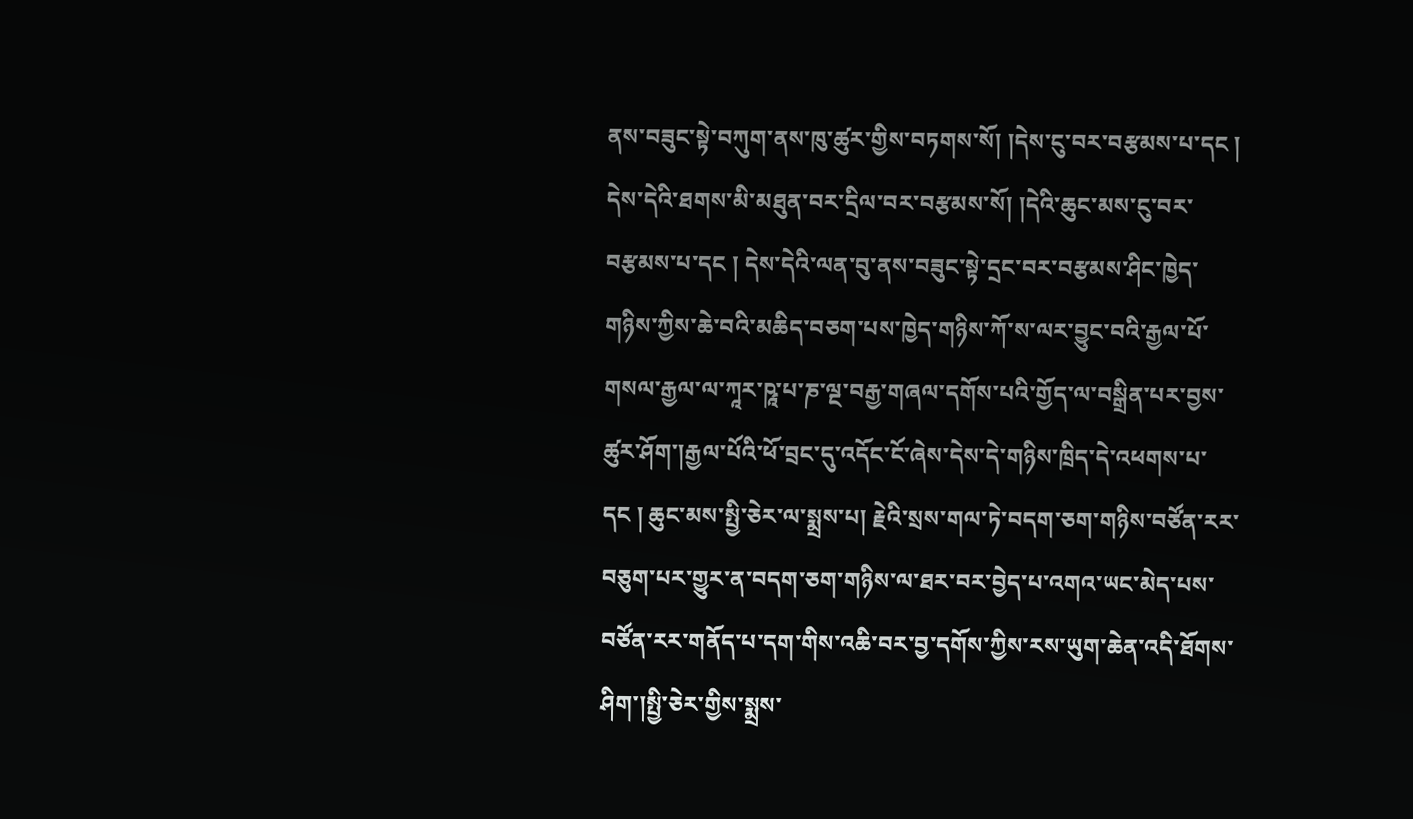ནས་བཟུང་སྟེ་བཀུག་ནས་ཁུ་ཚུར་གྱིས་བཏགས་སོ། །དེས་ངུ་བར་བརྩམས་པ་དང ། དེས་དེའི་ཐགས་མི་མཐུན་བར་དྲིལ་བར་བརྩམས་སོ། །དེའི་ཆུང་མས་ངུ་བར་བརྩམས་པ་དང ། དེས་དེའི་ལན་བུ་ནས་བཟུང་སྟེ་དྲང་བར་བརྩམས་ཤིང་ཁྱེད་གཉིས་ཀྱིས་ཆེ་བའི་མཆིད་བཅག་པས་ཁྱེད་གཉིས་ཀོ་ས་ལར་བྱུང་བའི་རྒྱལ་པོ་གསལ་རྒྱལ་ལ་ཀཱར་ཥཱ་པ་ཎ་ལྔ་བརྒྱ་གཞལ་དགོས་པའི་གྱོད་ལ་བསྒྲིན་པར་བྱས་ཚུར་ཤོག་།རྒྱལ་པོའི་ཕོ་བྲང་དུ་འདོང་ངོ་ཞེས་དེས་དེ་གཉིས་ཁྲིད་དེ་འཕགས་པ་དང ། ཆུང་མས་སྤྱི་ཅེར་ལ་སྨྲས་པ། རྗེའི་སྲས་གལ་ཏེ་བདག་ཅག་གཉིས་བཙོན་རར་བཅུག་པར་གྱུར་ན་བདག་ཅག་གཉིས་ལ་ཐར་བར་བྱེད་པ་འགའ་ཡང་མེད་པས་བཙོན་རར་གནོད་པ་དག་གིས་འཆི་བར་བྱ་དགོས་ཀྱིས་རས་ཡུག་ཆེན་འདི་ཐོགས་ཤིག་།སྤྱི་ཅེར་གྱིས་སྨྲས་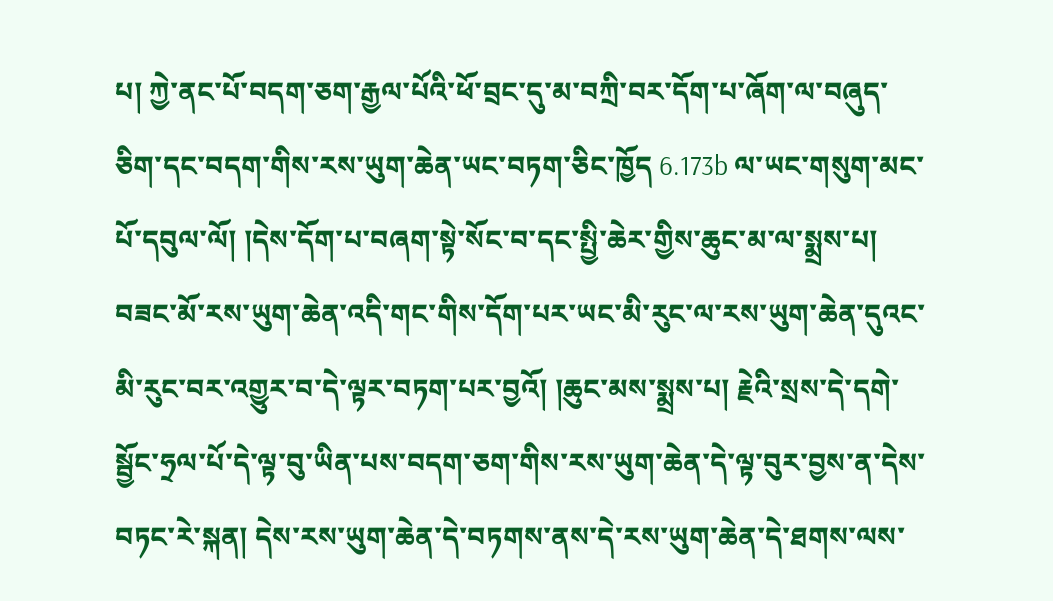པ། ཀྱེ་ནང་པོ་བདག་ཅག་རྒྱལ་པོའི་ཕོ་བྲང་དུ་མ་བཀྲི་བར་དོག་པ་ཞོག་ལ་བཞུད་ཅིག་དང་བདག་གིས་རས་ཡུག་ཆེན་ཡང་བཏག་ཅིང་ཁྱོད 6.173b ལ་ཡང་གསུག་མང་པོ་དབུལ་ལོ། །དེས་དོག་པ་བཞག་སྟེ་སོང་བ་དང་སྤྱི་ཆེར་གྱིས་ཆུང་མ་ལ་སྨྲས་པ། བཟང་མོ་རས་ཡུག་ཆེན་འདི་གང་གིས་དོག་པར་ཡང་མི་རུང་ལ་རས་ཡུག་ཆེན་དུའང་མི་རུང་བར་འགྱུར་བ་དེ་ལྟར་བཏག་པར་བྱའོ། །ཆུང་མས་སྨྲས་པ། རྗེའི་སྲས་དེ་དགེ་སྦྱོང་ཧྲལ་པོ་དེ་ལྟ་བུ་ཡིན་པས་བདག་ཅག་གིས་རས་ཡུག་ཆེན་དེ་ལྟ་བུར་བྱས་ན་དེས་བཏང་རེ་སྐན། དེས་རས་ཡུག་ཆེན་དེ་བཏགས་ནས་དེ་རས་ཡུག་ཆེན་དེ་ཐགས་ལས་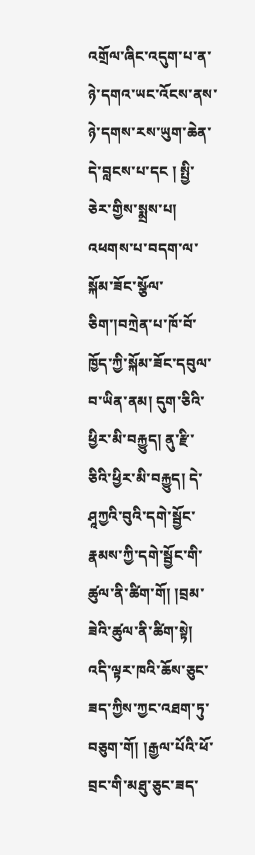འགྲོལ་ཞིང་འདུག་པ་ན་ཉེ་དགའ་ཡང་འོངས་ནས་ཉེ་དགས་རས་ཡུག་ཆེན་དེ་བླངས་པ་དང ། སྤྱི་ཅེར་གྱིས་སྨྲས་པ། འཕགས་པ་བདག་ལ་སྐོམ་ཟོང་སྩོལ་ཅིག་།བཀྲེན་པ་ཁོ་བོ་ཁྱོད་ཀྱི་སྐོམ་ཟོང་དབུལ་བ་ཡིན་ནམ། དུག་ཅིའི་ཕྱིར་མི་བརྐྱུད། ནུ་རྫི་ཅིའི་ཕྱིར་མི་བརྐྱུད། དེ་ཤཱཀྱའི་བུའི་དགེ་སྦྱོང་རྣམས་ཀྱི་དགེ་སྦྱོང་གི་ཚུལ་ནི་ཚིག་གོ། །བྲམ་ཟེའི་ཚུལ་ནི་ཚིག་སྟེ། འདི་ལྟར་ཁའི་ཆོས་ཅུང་ཟད་ཀྱིས་ཀྱང་འཐག་ཏུ་བཅུག་གོ། །རྒྱལ་པོའི་ཕོ་བྲང་གི་མཐུ་ཅུང་ཟད་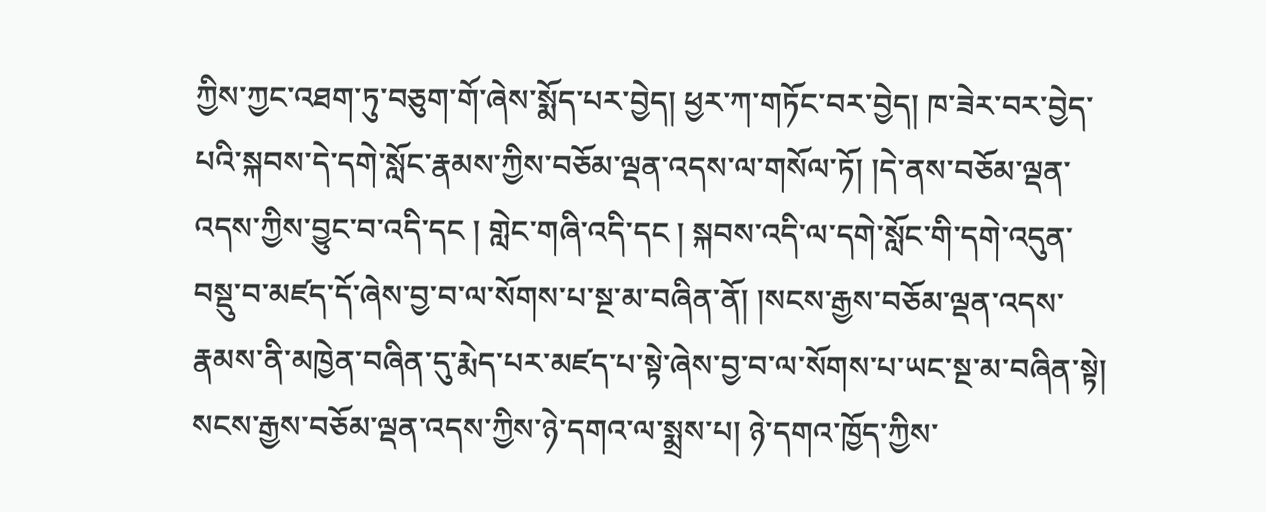ཀྱིས་ཀྱང་འཐག་ཏུ་བཅུག་གོ་ཞེས་སྨོད་པར་བྱེད། ཕྱར་ཀ་གཏོང་བར་བྱེད། ཁ་ཟེར་བར་བྱེད་པའི་སྐབས་དེ་དགེ་སློང་རྣམས་ཀྱིས་བཅོམ་ལྡན་འདས་ལ་གསོལ་ཏོ། །དེ་ནས་བཅོམ་ལྡན་འདས་ཀྱིས་བྱུང་བ་འདི་དང ། གླེང་གཞི་འདི་དང ། སྐབས་འདི་ལ་དགེ་སློང་གི་དགེ་འདུན་བསྡུ་བ་མཛད་དོ་ཞེས་བྱ་བ་ལ་སོགས་པ་སྔ་མ་བཞིན་ནོ། །སངས་རྒྱས་བཅོམ་ལྡན་འདས་རྣམས་ནི་མཁྱེན་བཞིན་དུ་རྨེད་པར་མཛད་པ་སྟེ་ཞེས་བྱ་བ་ལ་སོགས་པ་ཡང་སྔ་མ་བཞིན་སྟེ། སངས་རྒྱས་བཅོམ་ལྡན་འདས་ཀྱིས་ཉེ་དགའ་ལ་སྨྲས་པ། ཉེ་དགའ་ཁྱོད་ཀྱིས་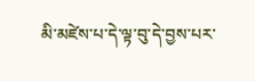མི་མཛེས་པ་དེ་ལྟ་བུ་དེ་བྱས་པར་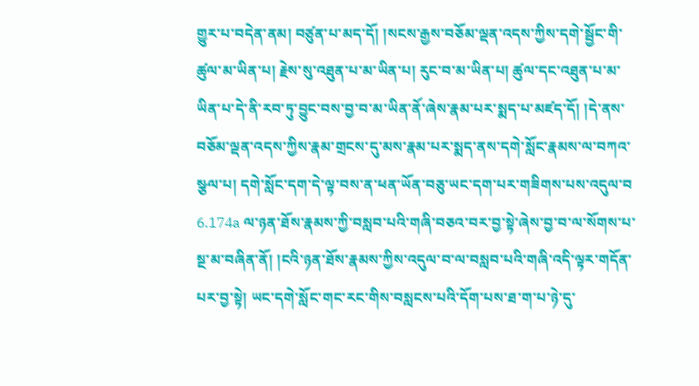གྱུར་པ་བདེན་ནམ། བཙུན་པ་མད་དོ། །སངས་རྒྱས་བཅོམ་ལྡན་འདས་ཀྱིས་དགེ་སྦྱོང་གི་ཚུལ་མ་ཡིན་པ། རྗེས་སུ་འཐུན་པ་མ་ཡིན་པ། རུང་བ་མ་ཡིན་པ། ཚུལ་དང་འཐུན་པ་མ་ཡིན་པ་དེ་ནི་རབ་ཏུ་བྱུང་བས་བྱ་བ་མ་ཡིན་ནོ་ཞེས་རྣམ་པར་སྨད་པ་མཛད་དོ། །དེ་ནས་བཅོམ་ལྡན་འདས་ཀྱིས་རྣམ་གྲངས་དུ་མས་རྣམ་པར་སྨད་ནས་དགེ་སློང་རྣམས་ལ་བཀའ་སྩལ་པ། དགེ་སློང་དག་དེ་ལྟ་བས་ན་ཕན་ཡོན་བཅུ་ཡང་དག་པར་གཟིགས་པས་འདུལ་བ 6.174a ལ་ཉན་ཐོས་རྣམས་ཀྱི་བསླབ་པའི་གཞི་བཅའ་བར་བྱ་སྟེ་ཞེས་བྱ་བ་ལ་སོགས་པ་སྔ་མ་བཞིན་ནོ། །ངའི་ཉན་ཐོས་རྣམས་ཀྱིས་འདུལ་བ་ལ་བསླབ་པའི་གཞི་འདི་ལྟར་གདོན་པར་བྱ་སྟེ། ཡང་དགེ་སློང་གང་རང་གིས་བསླངས་པའི་དོག་པས་ཐ་ག་པ་ཉེ་དུ་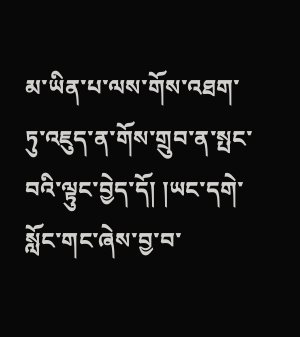མ་ཡིན་པ་ལས་གོས་འཐག་ཏུ་འཇུད་ན་གོས་གྲུབ་ན་སྤང་བའི་ལྟུང་བྱེད་དོ། །ཡང་དགེ་སློང་གང་ཞེས་བྱ་བ་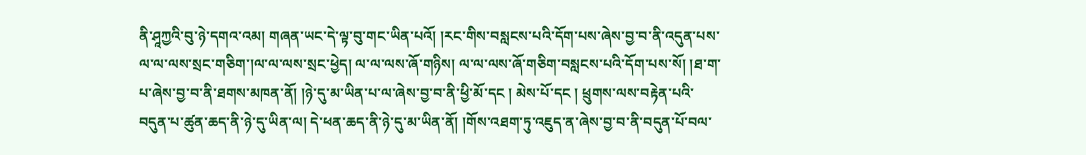ནི་ཤཱཀྱའི་བུ་ཉེ་དགའ་འམ། གཞན་ཡང་དེ་ལྟ་བུ་གང་ཡིན་པའོ། །རང་གིས་བསླངས་པའི་དོག་པས་ཞེས་བྱ་བ་ནི་འདུན་པས་ལ་ལ་ལས་སྲང་གཅིག་།ལ་ལ་ལས་སྲང་ཕྱེད། ལ་ལ་ལས་ཞོ་གཉིས། ལ་ལ་ལས་ཞོ་གཅིག་བསླངས་པའི་དོག་པས་སོ། །ཐ་ག་པ་ཞེས་བྱ་བ་ནི་ཐགས་མཁན་ནོ། །ཉེ་དུ་མ་ཡིན་པ་ལ་ཞེས་བྱ་བ་ནི་ཕྱི་མོ་དང ། མེས་པོ་དང ། ཕྲུགས་ལས་བརྟེན་པའི་བདུན་པ་ཚུན་ཆད་ནི་ཉེ་དུ་ཡིན་ལ། དེ་ཕན་ཆད་ནི་ཉེ་དུ་མ་ཡིན་ནོ། །གོས་འཐག་ཏུ་འཇུད་ན་ཞེས་བྱ་བ་ནི་བདུན་པོ་བལ་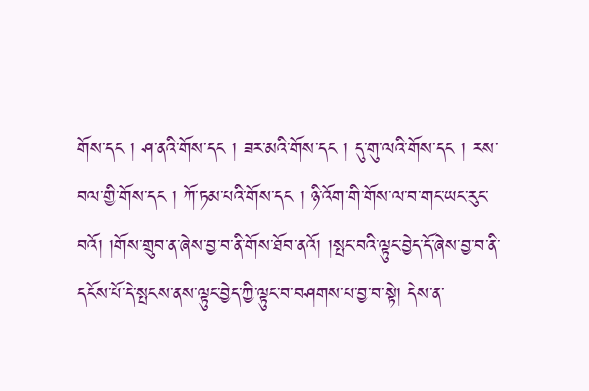གོས་དང ། ཤ་ནའི་གོས་དང ། ཟར་མའི་གོས་དང ། དུ་གུ་ལའི་གོས་དང ། རས་བལ་གྱི་གོས་དང ། ཀོ་ཏམ་པའི་གོས་དང ། ཉི་འོག་གི་གོས་ལ་བ་གང་ཡང་རུང་བའོ། །གོས་གྲུབ་ན་ཞེས་བྱ་བ་ནི་གོས་ཐོབ་ནའོ། །སྤང་བའི་ལྟུང་བྱེད་དོ་ཞེས་བྱ་བ་ནི་དངོས་པོ་དེ་སྤངས་ནས་ལྟུང་བྱེད་ཀྱི་ལྟུང་བ་བཤགས་པ་བྱ་བ་སྟེ། དེས་ན་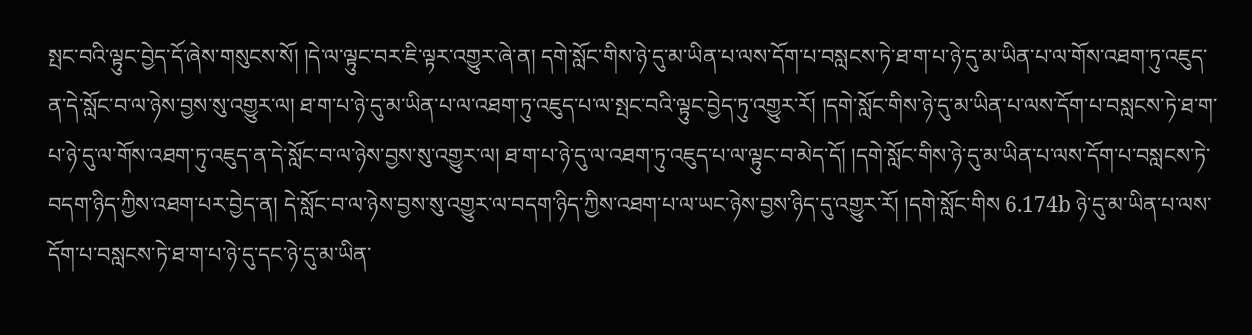སྤང་བའི་ལྟུང་བྱེད་དོ་ཞེས་གསུངས་སོ། །དེ་ལ་ལྟུང་བར་ཇི་ལྟར་འགྱུར་ཞེ་ན། དགེ་སློང་གིས་ཉེ་དུ་མ་ཡིན་པ་ལས་དོག་པ་བསླངས་ཏེ་ཐ་ག་པ་ཉེ་དུ་མ་ཡིན་པ་ལ་གོས་འཐག་ཏུ་འཇུད་ན་དེ་སློང་བ་ལ་ཉེས་བྱས་སུ་འགྱུར་ལ། ཐ་ག་པ་ཉེ་དུ་མ་ཡིན་པ་ལ་འཐག་ཏུ་འཇུད་པ་ལ་སྤང་བའི་ལྟུང་བྱེད་ཏུ་འགྱུར་རོ། །དགེ་སློང་གིས་ཉེ་དུ་མ་ཡིན་པ་ལས་དོག་པ་བསླངས་ཏེ་ཐ་ག་པ་ཉེ་དུ་ལ་གོས་འཐག་ཏུ་འཇུད་ན་དེ་སློང་བ་ལ་ཉེས་བྱས་སུ་འགྱུར་ལ། ཐ་ག་པ་ཉེ་དུ་ལ་འཐག་ཏུ་འཇུད་པ་ལ་ལྟུང་བ་མེད་དོ། །དགེ་སློང་གིས་ཉེ་དུ་མ་ཡིན་པ་ལས་དོག་པ་བསླངས་ཏེ་བདག་ཉིད་ཀྱིས་འཐག་པར་བྱེད་ན། དེ་སློང་བ་ལ་ཉེས་བྱས་སུ་འགྱུར་ལ་བདག་ཉིད་ཀྱིས་འཐག་པ་ལ་ཡང་ཉེས་བྱས་ཉིད་དུ་འགྱུར་རོ། །དགེ་སློང་གིས 6.174b ཉེ་དུ་མ་ཡིན་པ་ལས་དོག་པ་བསླངས་ཏེ་ཐ་ག་པ་ཉེ་དུ་དང་ཉེ་དུ་མ་ཡིན་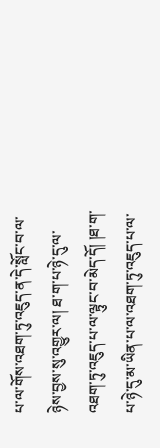པ་ལ་གོས་འཐག་ཏུ་འཇུད་ན་དེ་སློང་བ་ལ་ཉེས་བྱས་སུ་འགྱུར་ལ། ཐ་ག་པ་ཉེ་དུ་ལ་འཐག་ཏུ་འཇུད་པ་ལ་ལྟུང་བ་མེད་དོ། །ཐ་ག་པ་ཉེ་དུ་མ་ཡིན་པ་ལ་འཐག་ཏུ་འཇུད་པ་ལ་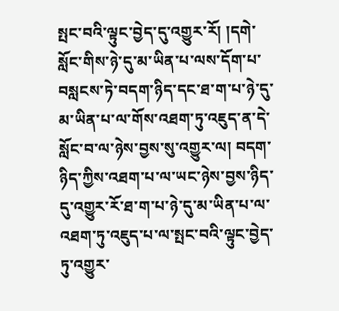སྤང་བའི་ལྟུང་བྱེད་དུ་འགྱུར་རོ། །དགེ་སློང་གིས་ཉེ་དུ་མ་ཡིན་པ་ལས་དོག་པ་བསླངས་ཏེ་བདག་ཉིད་དང་ཐ་ག་པ་ཉེ་དུ་མ་ཡིན་པ་ལ་གོས་འཐག་ཏུ་འཇུད་ན་དེ་སློང་བ་ལ་ཉེས་བྱས་སུ་འགྱུར་ལ། བདག་ཉིད་ཀྱིས་འཐག་པ་ལ་ཡང་ཉེས་བྱས་ཉིད་དུ་འགྱུར་རོ་ཐ་ག་པ་ཉེ་དུ་མ་ཡིན་པ་ལ་འཐག་ཏུ་འཇུད་པ་ལ་སྤང་བའི་ལྟུང་བྱེད་ཏུ་འགྱུར་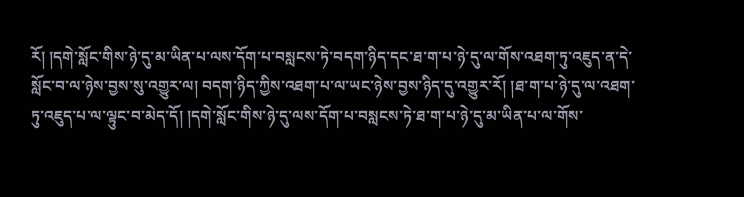རོ། །དགེ་སློང་གིས་ཉེ་དུ་མ་ཡིན་པ་ལས་དོག་པ་བསླངས་ཏེ་བདག་ཉིད་དང་ཐ་ག་པ་ཉེ་དུ་ལ་གོས་འཐག་ཏུ་འཇུད་ན་དེ་སློང་བ་ལ་ཉེས་བྱས་སུ་འགྱུར་ལ། བདག་ཉིད་ཀྱིས་འཐག་པ་ལ་ཡང་ཉེས་བྱས་ཉིད་དུ་འགྱུར་རོ། །ཐ་ག་པ་ཉེ་དུ་ལ་འཐག་ཏུ་འཇུད་པ་ལ་ལྟུང་བ་མེད་དོ། །དགེ་སློང་གིས་ཉེ་དུ་ལས་དོག་པ་བསླངས་ཏེ་ཐ་ག་པ་ཉེ་དུ་མ་ཡིན་པ་ལ་གོས་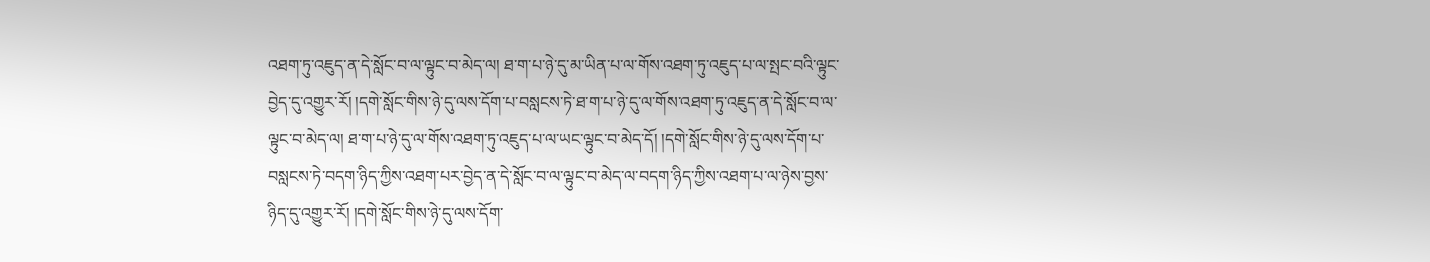འཐག་ཏུ་འཇུད་ན་དེ་སློང་བ་ལ་ལྟུང་བ་མེད་ལ། ཐ་ག་པ་ཉེ་དུ་མ་ཡིན་པ་ལ་གོས་འཐག་ཏུ་འཇུད་པ་ལ་སྤང་བའི་ལྟུང་བྱེད་དུ་འགྱུར་རོ། །དགེ་སློང་གིས་ཉེ་དུ་ལས་དོག་པ་བསླངས་ཏེ་ཐ་ག་པ་ཉེ་དུ་ལ་གོས་འཐག་ཏུ་འཇུད་ན་དེ་སློང་བ་ལ་ལྟུང་བ་མེད་ལ། ཐ་ག་པ་ཉེ་དུ་ལ་གོས་འཐག་ཏུ་འཇུད་པ་ལ་ཡང་ལྟུང་བ་མེད་དོ། །དགེ་སློང་གིས་ཉེ་དུ་ལས་དོག་པ་བསླངས་ཏེ་བདག་ཉིད་ཀྱིས་འཐག་པར་བྱེད་ན་དེ་སློང་བ་ལ་ལྟུང་བ་མེད་ལ་བདག་ཉིད་ཀྱིས་འཐག་པ་ལ་ཉེས་བྱས་ཉིད་དུ་འགྱུར་རོ། །དགེ་སློང་གིས་ཉེ་དུ་ལས་དོག་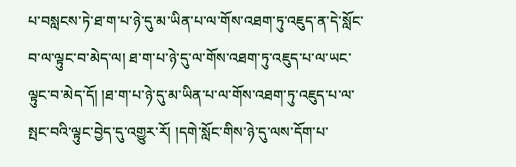པ་བསླངས་ཏེ་ཐ་ག་པ་ཉེ་དུ་མ་ཡིན་པ་ལ་གོས་འཐག་ཏུ་འཇུད་ན་དེ་སློང་བ་ལ་ལྟུང་བ་མེད་ལ། ཐ་ག་པ་ཉེ་དུ་ལ་གོས་འཐག་ཏུ་འཇུད་པ་ལ་ཡང་ལྟུང་བ་མེད་དོ། །ཐ་ག་པ་ཉེ་དུ་མ་ཡིན་པ་ལ་གོས་འཐག་ཏུ་འཇུད་པ་ལ་སྤང་བའི་ལྟུང་བྱེད་དུ་འགྱུར་རོ། །དགེ་སློང་གིས་ཉེ་དུ་ལས་དོག་པ་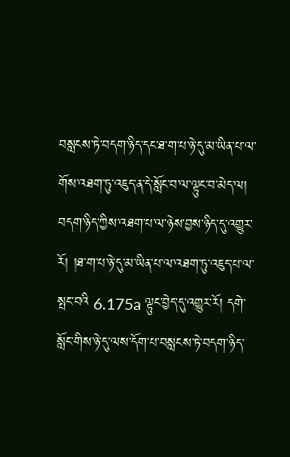བསླངས་ཏེ་བདག་ཉིད་དང་ཐ་ག་པ་ཉེ་དུ་མ་ཡིན་པ་ལ་གོས་འཐག་ཏུ་འཇུད་ན་དེ་སློང་བ་ལ་ལྟུང་བ་མེད་ལ། བདག་ཉིད་ཀྱིས་འཐག་པ་ལ་ཉེས་བྱས་ཉིད་དུ་འགྱུར་རོ། །ཐ་ག་པ་ཉེ་དུ་མ་ཡིན་པ་ལ་འཐག་ཏུ་འཇུད་པ་ལ་སྤང་བའི 6.175a ལྟུང་བྱེད་དུ་འགྱུར་རོ། དགེ་སློང་གིས་ཉེ་དུ་ལས་དོག་པ་བསླངས་ཏེ་བདག་ཉིད་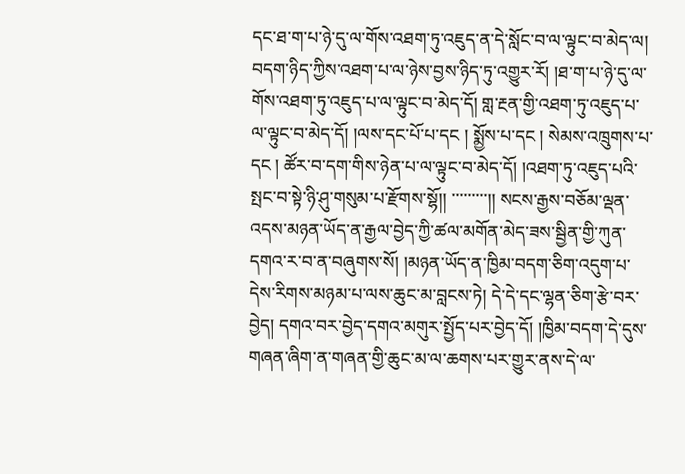དང་ཐ་ག་པ་ཉེ་དུ་ལ་གོས་འཐག་ཏུ་འཇུད་ན་དེ་སློང་བ་ལ་ལྟུང་བ་མེད་ལ། བདག་ཉིད་ཀྱིས་འཐག་པ་ལ་ཉེས་བྱས་ཉིད་ཏུ་འགྱུར་རོ། །ཐ་ག་པ་ཉེ་དུ་ལ་གོས་འཐག་ཏུ་འཇུད་པ་ལ་ལྟུང་བ་མེད་དོ། གླ་རྔན་གྱི་འཐག་ཏུ་འཇུད་པ་ལ་ལྟུང་བ་མེད་དོ། །ལས་དང་པོ་པ་དང ། སྨྱོས་པ་དང ། སེམས་འཁྲུགས་པ་དང ། ཚོར་བ་དག་གིས་ཉེན་པ་ལ་ལྟུང་བ་མེད་དོ། །འཐག་ཏུ་འཇུད་པའི་སྤང་བ་སྟེ་ཉི་ཤུ་གསུམ་པ་རྫོགས་སྷོ།། ་་་་་་་་་།། སངས་རྒྱས་བཅོམ་ལྡན་འདས་མཉན་ཡོད་ན་རྒྱལ་བྱེད་ཀྱི་ཚལ་མགོན་མེད་ཟས་སྦྱིན་གྱི་ཀུན་དགའ་ར་བ་ན་བཞུགས་སོ། །མཉན་ཡོད་ན་ཁྱིམ་བདག་ཅིག་འདུག་པ་དེས་རིགས་མཉམ་པ་ལས་ཆུང་མ་བླངས་ཏེ། དེ་དེ་དང་ལྷན་ཅིག་རྩེ་བར་བྱེད། དགའ་བར་བྱེད་དགའ་མགུར་སྤྱོད་པར་བྱེད་དོ། །ཁྱིམ་བདག་དེ་དུས་གཞན་ཞིག་ན་གཞན་གྱི་ཆུང་མ་ལ་ཆགས་པར་གྱུར་ནས་དེ་ལ་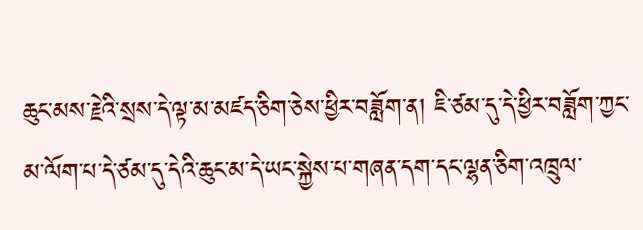ཆུང་མས་རྗེའི་སྲས་དེ་ལྟ་མ་མཛད་ཅིག་ཅེས་ཕྱིར་བཟློག་ན། ཇི་ཙམ་དུ་དེ་ཕྱིར་བཟློག་ཀྱང་མ་ལོག་པ་དེ་ཙམ་དུ་དེའི་ཆུང་མ་དེ་ཡང་སྐྱེས་པ་གཞན་དག་དང་ལྷན་ཅིག་འཁྲུལ་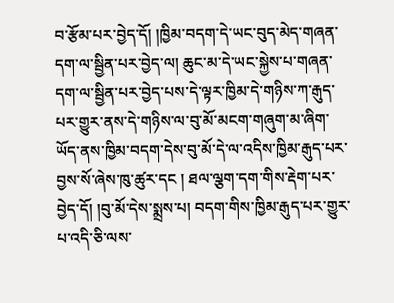བ་རྩོམ་པར་བྱེད་དོ། །ཁྱིམ་བདག་དེ་ཡང་བུད་མེད་གཞན་དག་ལ་སྦྱིན་པར་བྱེད་ལ། ཆུང་མ་དེ་ཡང་སྐྱེས་པ་གཞན་དག་ལ་སྦྱིན་པར་བྱེད་པས་དེ་ལྟར་ཁྱིམ་དེ་གཉིས་ཀ་རྒུད་པར་གྱུར་ནས་དེ་གཉིས་ལ་བུ་མོ་མངག་གཞུག་མ་ཞིག་ཡོད་ནས་ཁྱིམ་བདག་དེས་བུ་མོ་དེ་ལ་འདིས་ཁྱིམ་རྒུད་པར་བྱས་སོ་ཞེས་ཁུ་ཚུར་དང ། ཐལ་ལྕག་དག་གིས་རྡེག་པར་བྱེད་དོ། །བུ་མོ་དེས་སྨྲས་པ། བདག་གིས་ཁྱིམ་རྒུད་པར་གྱུར་པ་འདི་ཅི་ལས་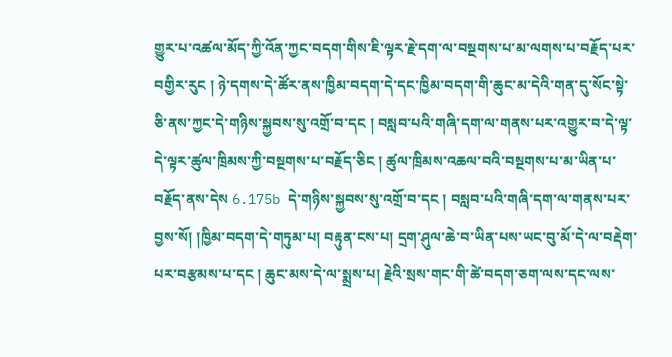གྱུར་པ་འཚལ་མོད་ཀྱི་འོན་ཀྱང་བདག་གིས་ཇི་ལྟར་རྗེ་དག་ལ་བསྔགས་པ་མ་ལགས་པ་བརྗོད་པར་བགྱིར་རུང ། ཉེ་དགས་དེ་ཚོར་ནས་ཁྱིམ་བདག་དེ་དང་ཁྱིམ་བདག་གི་ཆུང་མ་དེའི་གན་དུ་སོང་སྟེ་ཅི་ནས་ཀྱང་དེ་གཉིས་སྐྱབས་སུ་འགྲོ་བ་དང ། བསླབ་པའི་གཞི་དག་ལ་གནས་པར་འགྱུར་བ་དེ་ལྟ་དེ་ལྟར་ཚུལ་ཁྲིམས་ཀྱི་བསྔགས་པ་བརྗོད་ཅིང ། ཚུལ་ཁྲིམས་འཆལ་བའི་བསྔགས་པ་མ་ཡིན་པ་བརྗོད་ནས་དེས 6.175b དེ་གཉིས་སྐྱབས་སུ་འགྲོ་བ་དང ། བསླབ་པའི་གཞི་དག་ལ་གནས་པར་བྱས་སོ། །ཁྱིམ་བདག་དེ་གཏུམ་པ། བརྟུན་ངས་པ། དྲག་ཤུལ་ཆེ་བ་ཡིན་པས་ཡང་བུ་མོ་དེ་ལ་བརྡེག་པར་བརྩམས་པ་དང ། ཆུང་མས་དེ་ལ་སྨྲས་པ། རྗེའི་སྲས་གང་གི་ཚེ་བདག་ཅག་ལས་དང་ལས་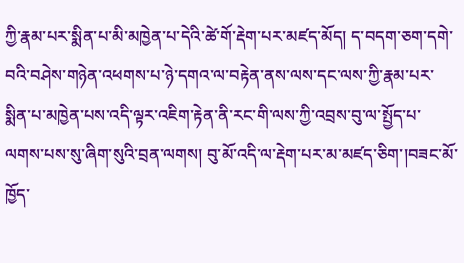ཀྱི་རྣམ་པར་སྨིན་པ་མི་མཁྱེན་པ་དེའི་ཚེ་གོ་རྡེག་པར་མཛད་མོད། ད་བདག་ཅག་དགེ་བའི་བཤེས་གཉེན་འཕགས་པ་ཉེ་དགའ་ལ་བརྟེན་ནས་ལས་དང་ལས་ཀྱི་རྣམ་པར་སྨིན་པ་མཁྱེན་པས་འདི་ལྟར་འཇིག་རྟེན་ནི་རང་གི་ལས་ཀྱི་འབྲས་བུ་ལ་སྤྱོད་པ་ལགས་པས་སུ་ཞིག་སུའི་བྲན་ལགས། བུ་མོ་འདི་ལ་རྡེག་པར་མ་མཛད་ཅིག་།བཟང་མོ་ཁྱོད་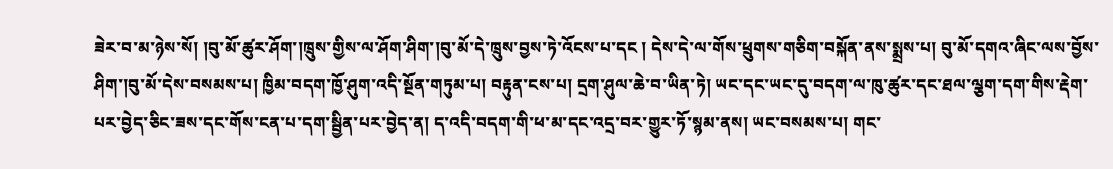ཟེར་བ་མ་ཉེས་སོ། །བུ་མོ་ཚུར་ཤོག་།ཁྲུས་གྱིས་ལ་ཤོག་ཤིག་།བུ་མོ་དེ་ཁྲུས་བྱས་ཏེ་འོངས་པ་དང ། དེས་དེ་ལ་གོས་ཕྲུགས་གཅིག་བསྐོན་ནས་སྨྲས་པ། བུ་མོ་དགའ་ཞིང་ལས་བྱོས་ཤིག་།བུ་མོ་དེས་བསམས་པ། ཁྱིམ་བདག་ཁྱོ་ཤུག་འདི་སྔོན་གཏུམ་པ། བརྟུན་ངས་པ། དྲག་ཤུལ་ཆེ་བ་ཡིན་ཏེ། ཡང་དང་ཡང་དུ་བདག་ལ་ཁུ་ཚུར་དང་ཐལ་ལྕག་དག་གིས་རྡེག་པར་བྱེད་ཅིང་ཟས་དང་གོས་ངན་པ་དག་སྦྱིན་པར་བྱེད་ན། ད་འདི་བདག་གི་ཕ་མ་དང་འདྲ་བར་གྱུར་ཏོ་སྙམ་ནས། ཡང་བསམས་པ། གང་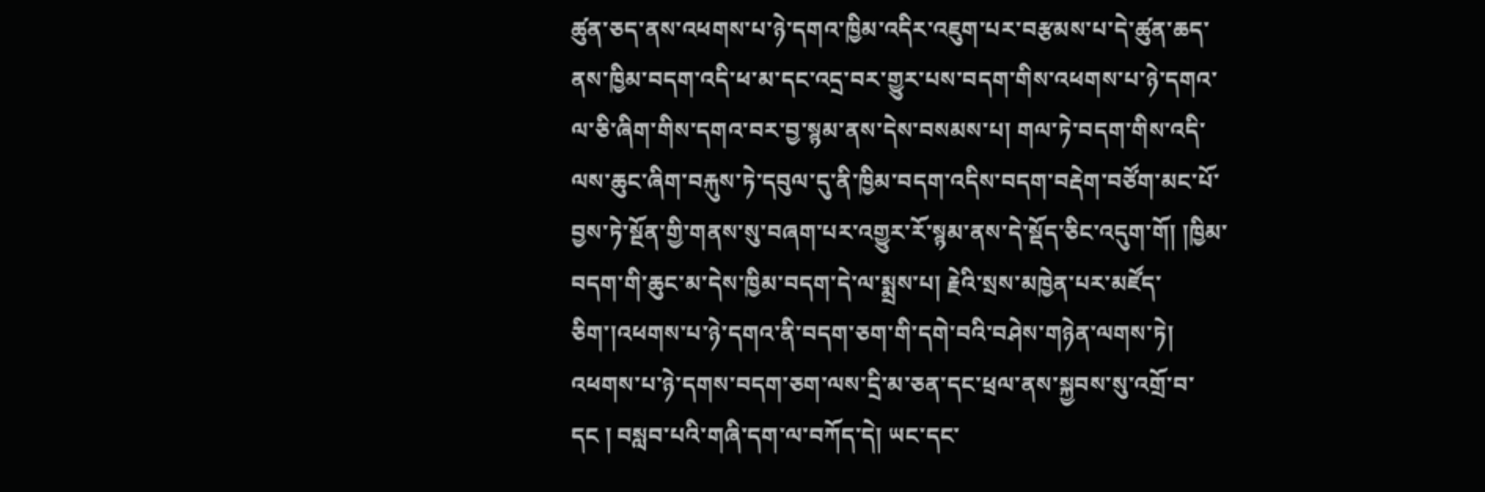ཚུན་ཅད་ནས་འཕགས་པ་ཉེ་དགའ་ཁྱིམ་འདིར་འཇུག་པར་བརྩམས་པ་དེ་ཚུན་ཆད་ནས་ཁྱིམ་བདག་འདི་ཕ་མ་དང་འདྲ་བར་གྱུར་པས་བདག་གིས་འཕགས་པ་ཉེ་དགའ་ལ་ཅི་ཞིག་གིས་དགའ་བར་བྱ་སྙམ་ནས་དེས་བསམས་པ། གལ་ཏེ་བདག་གིས་འདི་ལས་ཆུང་ཞིག་བརྐུས་ཏེ་དབུལ་དུ་ནི་ཁྱིམ་བདག་འདིས་བདག་བརྡེག་བཙོག་མང་པོ་བྱས་ཏེ་སྔོན་གྱི་གནས་སུ་བཞག་པར་འགྱུར་རོ་སྙམ་ནས་དེ་སྡོད་ཅིང་འདུག་གོ། །ཁྱིམ་བདག་གི་ཆུང་མ་དེས་ཁྱིམ་བདག་དེ་ལ་སྨྲས་པ། རྗེའི་སྲས་མཁྱེན་པར་མཛོད་ཅིག་།འཕགས་པ་ཉེ་དགའ་ནི་བདག་ཅག་གི་དགེ་བའི་བཤེས་གཉེན་ལགས་ཏེ། འཕགས་པ་ཉེ་དགས་བདག་ཅག་ལས་དྲི་མ་ཅན་དང་ཕྲལ་ནས་སྐྱབས་སུ་འགྲོ་བ་དང ། བསླབ་པའི་གཞི་དག་ལ་བཀོད་དེ། ཡང་དང་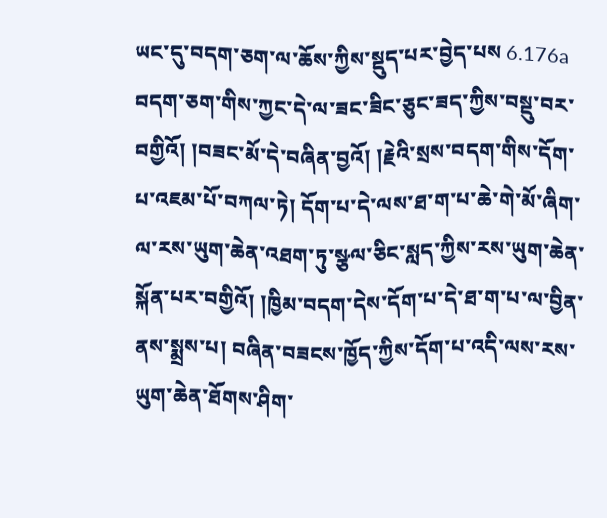ཡང་དུ་བདག་ཅག་ལ་ཆོས་ཀྱིས་སྡུད་པར་བྱེད་པས 6.176a བདག་ཅག་གིས་ཀྱང་དེ་ལ་ཟང་ཟིང་ཅུང་ཟད་ཀྱིས་བསྡུ་བར་བགྱིའོ། །བཟང་མོ་དེ་བཞིན་བྱའོ། །རྗེའི་སྲས་བདག་གིས་དོག་པ་འཇམ་པོ་བཀལ་ཏེ། དོག་པ་དེ་ལས་ཐ་ག་པ་ཆེ་གེ་མོ་ཞིག་ལ་རས་ཡུག་ཆེན་འཐག་ཏུ་སྩལ་ཅིང་སླད་ཀྱིས་རས་ཡུག་ཆེན་སྐོན་པར་བགྱིའོ། །ཁྱིམ་བདག་དེས་དོག་པ་དེ་ཐ་ག་པ་ལ་བྱིན་ནས་སྨྲས་པ། བཞིན་བཟངས་ཁྱོད་ཀྱིས་དོག་པ་འདི་ལས་རས་ཡུག་ཆེན་ཐོགས་ཤིག་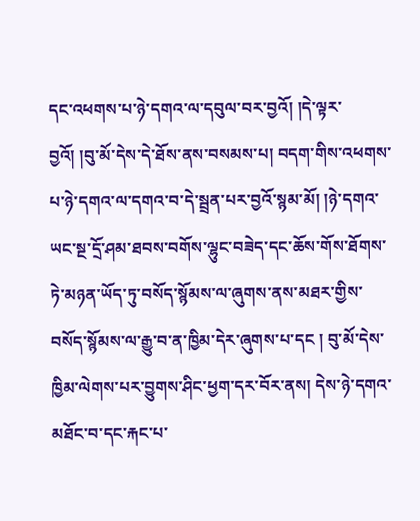དང་འཕགས་པ་ཉེ་དགའ་ལ་དབུལ་བར་བྱའོ། །དེ་ལྟར་བྱའོ། །བུ་མོ་དེས་དེ་ཐོས་ནས་བསམས་པ། བདག་གིས་འཕགས་པ་ཉེ་དགའ་ལ་དགའ་བ་དེ་སྦྲན་པར་བྱའོ་སྙམ་མོ། །ཉེ་དགའ་ཡང་སྔ་དྲོ་ཤམ་ཐབས་བགོས་ལྷུང་བཟེད་དང་ཆོས་གོས་ཐོགས་ཏེ་མཉན་ཡོད་ཏུ་བསོད་སྙོམས་ལ་ཞུགས་ནས་མཐར་གྱིས་བསོད་སྙོམས་ལ་རྒྱུ་བ་ན་ཁྱིམ་དེར་ཞུགས་པ་དང ། བུ་མོ་དེས་ཁྱིམ་ལེགས་པར་བྱུགས་ཤིང་ཕྱག་དར་བོར་ནས། དེས་ཉེ་དགའ་མཐོང་བ་དང་རྐང་པ་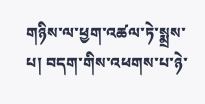གཉིས་ལ་ཕྱག་འཚལ་ཏེ་སྨྲས་པ། བདག་གིས་འཕགས་པ་ཉེ་